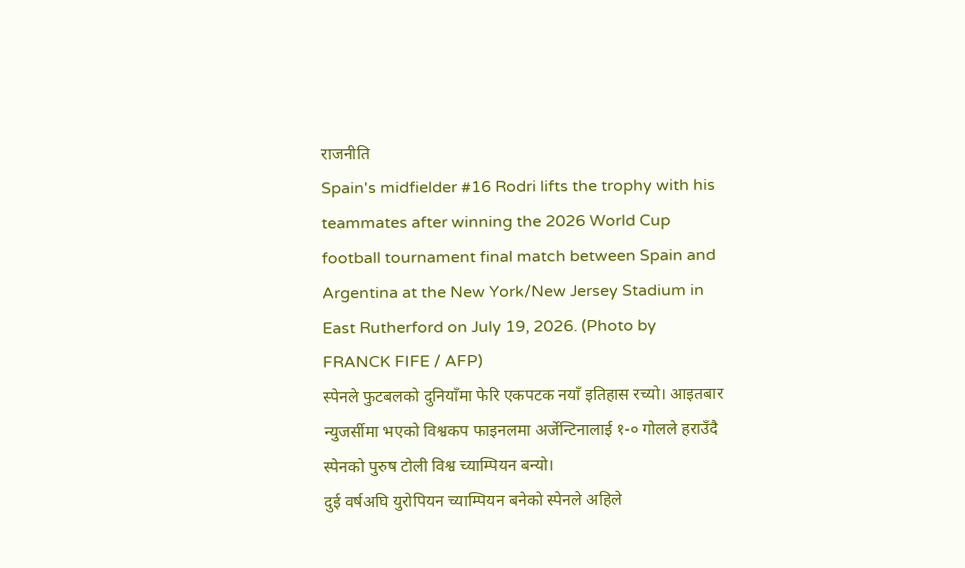राजनीति
Spain's midfielder #16 Rodri lifts the trophy with his teammates after winning the 2026 World Cup football tournament final match between Spain and Argentina at the New York/New Jersey Stadium in East Rutherford on July 19, 2026. (Photo by FRANCK FIFE / AFP)
स्पेनले फुटबलको दुनियाँमा फेरि एकपटक नयाँ इतिहास रच्यो। आइतबार न्युजर्सीमा भएको विश्वकप फाइनलमा अर्जेन्टिनालाई १-० गोलले हराउँदै स्पेनको पुरुष टोली विश्व च्याम्पियन बन्यो।
दुई वर्षअघि युरोपियन च्याम्पियन बनेको स्पेनले अहिले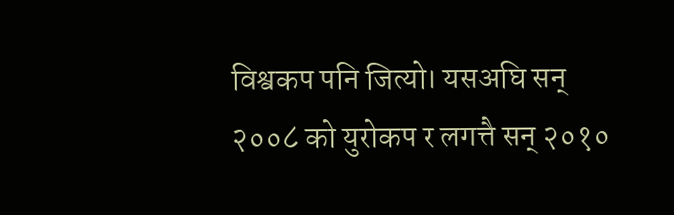विश्वकप पनि जित्यो। यसअघि सन् २००८ को युरोकप र लगत्तै सन् २०१०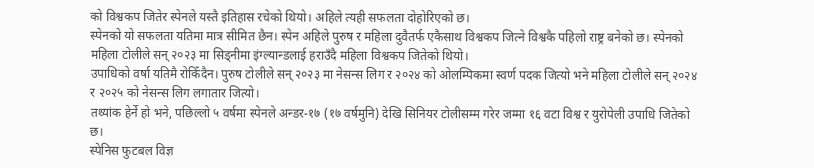को विश्वकप जितेर स्पेनले यस्तै इतिहास रचेको थियो। अहिले त्यही सफलता दोहोरिएको छ।
स्पेनको यो सफलता यतिमा मात्र सीमित छैन। स्पेन अहिले पुरुष र महिला दुवैतर्फ एकैसाथ विश्वकप जित्ने विश्वकै पहिलो राष्ट्र बनेको छ। स्पेनको महिला टोलीले सन् २०२३ मा सिड्नीमा इंग्ल्यान्डलाई हराउँदै महिला विश्वकप जितेको थियो।
उपाधिको वर्षा यतिमै रोकिँदैन। पुरुष टोलीले सन् २०२३ मा नेसन्स लिग र २०२४ को ओलम्पिकमा स्वर्ण पदक जित्यो भने महिला टोलीले सन् २०२४ र २०२५ को नेसन्स लिग लगातार जित्यो।
तथ्यांक हेर्ने हो भने, पछिल्लो ५ वर्षमा स्पेनले अन्डर-१७ (१७ वर्षमुनि) देखि सिनियर टोलीसम्म गरेर जम्मा १६ वटा विश्व र युरोपेली उपाधि जितेको छ।
स्पेनिस फुटबल विज्ञ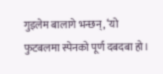गुइलेम बालागे भन्छन्, ‘यो फुटबलमा स्पेनको पूर्ण दबदबा हो।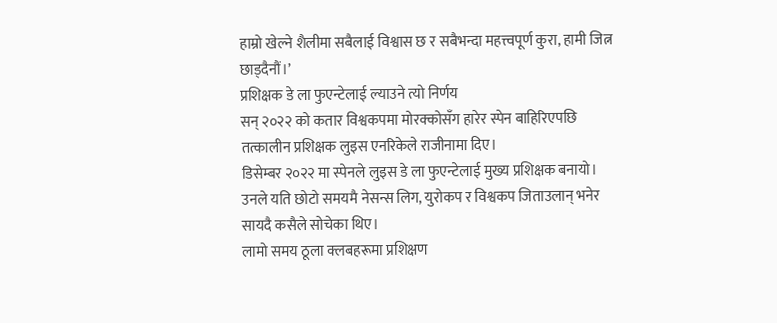हाम्रो खेल्ने शैलीमा सबैलाई विश्वास छ र सबैभन्दा महत्त्वपूर्ण कुरा, हामी जित्न छाड्दैनौं।’
प्रशिक्षक डे ला फुएन्टेलाई ल्याउने त्यो निर्णय
सन् २०२२ को कतार विश्वकपमा मोरक्कोसँग हारेर स्पेन बाहिरिएपछि तत्कालीन प्रशिक्षक लुइस एनरिकेले राजीनामा दिए।
डिसेम्बर २०२२ मा स्पेनले लुइस डे ला फुएन्टेलाई मुख्य प्रशिक्षक बनायो। उनले यति छोटो समयमै नेसन्स लिग, युरोकप र विश्वकप जिताउलान् भनेर सायदै कसैले सोचेका थिए।
लामो समय ठूला क्लबहरूमा प्रशिक्षण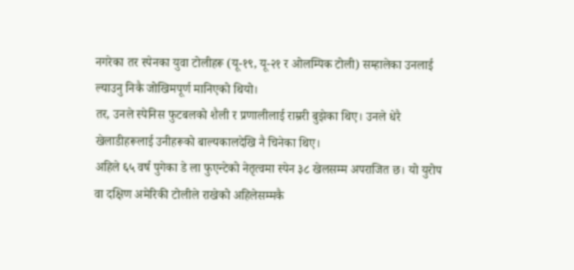नगरेका तर स्पेनका युवा टोलीहरू (यू-१९, यू-२१ र ओलम्पिक टोली) सम्हालेका उनलाई ल्याउनु निकै जोखिमपूर्ण मानिएको थियो।
तर, उनले स्पेनिस फुटबलको शैली र प्रणालीलाई राम्ररी बुझेका थिए। उनले धेरै खेलाडीहरूलाई उनीहरूको बाल्यकालदेखि नै चिनेका थिए।
अहिले ६५ वर्ष पुगेका डे ला फुएन्टेको नेतृत्वमा स्पेन ३८ खेलसम्म अपराजित छ। यो युरोप वा दक्षिण अमेरिकी टोलीले राखेको अहिलेसम्मकै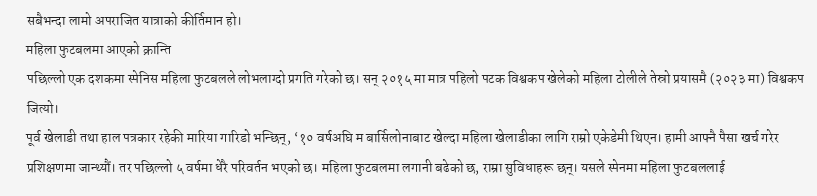सबैभन्दा लामो अपराजित यात्राको कीर्तिमान हो।
महिला फुटबलमा आएको क्रान्ति
पछिल्लो एक दशकमा स्पेनिस महिला फुटबलले लोभलाग्दो प्रगति गरेको छ। सन् २०१५ मा मात्र पहिलो पटक विश्वकप खेलेको महिला टोलीले तेस्रो प्रयासमै (२०२३ मा) विश्वकप जित्यो।
पूर्व खेलाडी तथा हाल पत्रकार रहेकी मारिया गारिडो भन्छिन्, ‘१० वर्षअघि म बार्सिलोनाबाट खेल्दा महिला खेलाडीका लागि राम्रो एकेडेमी थिएन। हामी आफ्नै पैसा खर्च गरेर प्रशिक्षणमा जान्थ्यौं। तर पछिल्लो ५ वर्षमा धेरै परिवर्तन भएको छ। महिला फुटबलमा लगानी बढेको छ, राम्रा सुविधाहरू छन्। यसले स्पेनमा महिला फुटबललाई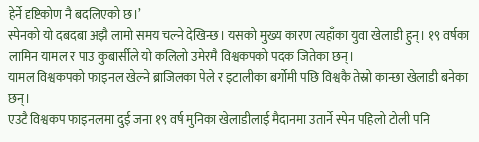हेर्ने दृष्टिकोण नै बदलिएको छ।’
स्पेनको यो दबदबा अझै लामो समय चल्ने देखिन्छ। यसको मुख्य कारण त्यहाँका युवा खेलाडी हुन्। १९ वर्षका लामिन यामल र पाउ कुबार्सीले यो कलिलो उमेरमै विश्वकपको पदक जितेका छन्।
यामल विश्वकपको फाइनल खेल्ने ब्राजिलका पेले र इटालीका बर्गोमी पछि विश्वकै तेस्रो कान्छा खेलाडी बनेका छन्।
एउटै विश्वकप फाइनलमा दुई जना १९ वर्ष मुनिका खेलाडीलाई मैदानमा उतार्ने स्पेन पहिलो टोली पनि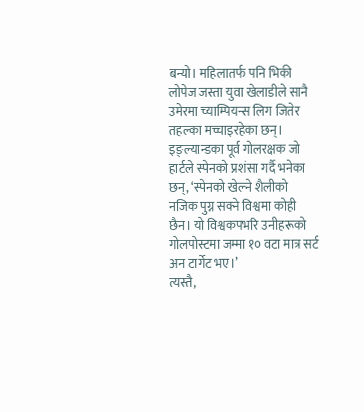बन्यो। महिलातर्फ पनि भिकी लोपेज जस्ता युवा खेलाडीले सानै उमेरमा च्याम्पियन्स लिग जितेर तहल्का मच्चाइरहेका छन्।
इङ्ल्यान्डका पूर्व गोलरक्षक जो हार्टले स्पेनको प्रशंसा गर्दै भनेका छन्, ‘स्पेनको खेल्ने शैलीको नजिक पुग्न सक्ने विश्वमा कोही छैन। यो विश्वकपभरि उनीहरूको गोलपोस्टमा जम्मा १० वटा मात्र सर्ट अन टार्गेट भए।’
त्यस्तै,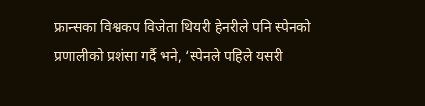फ्रान्सका विश्वकप विजेता थियरी हेनरीले पनि स्पेनको प्रणालीको प्रशंसा गर्दै भने, ‘स्पेनले पहिले यसरी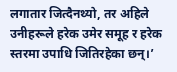लगातार जित्दैनथ्यो, तर अहिले उनीहरूले हरेक उमेर समूह र हरेक स्तरमा उपाधि जितिरहेका छन्।’